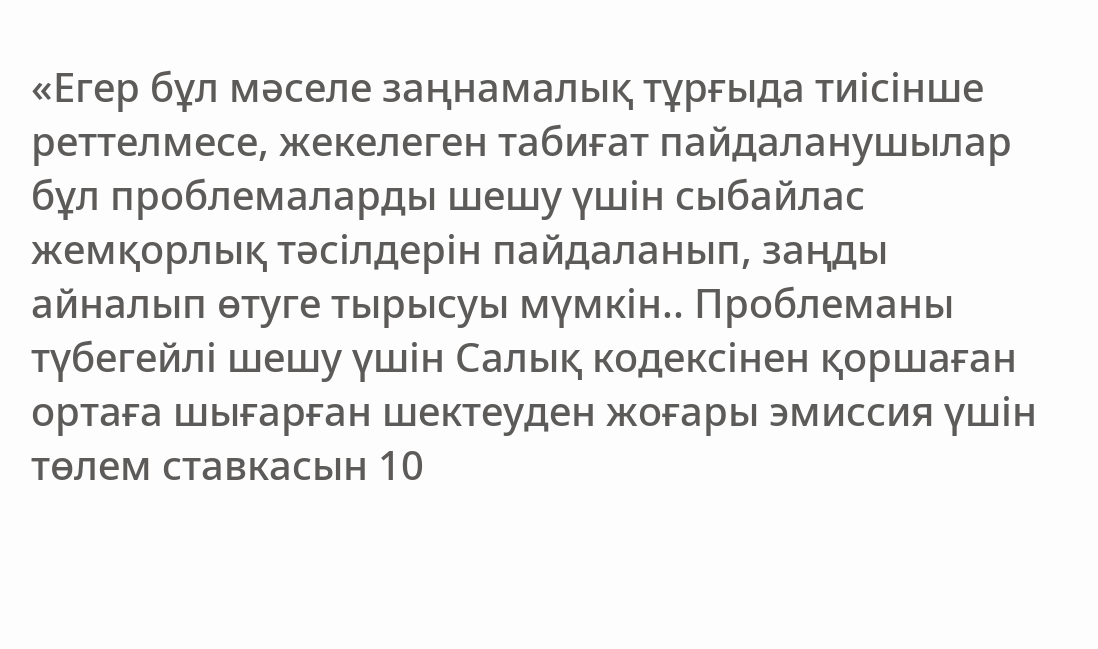«Егер бұл мәселе заңнамалық тұрғыда тиісінше реттелмесе, жекелеген табиғат пайдаланушылар бұл проблемаларды шешу үшін сыбайлас жемқорлық тәсілдерін пайдаланып, заңды айналып өтуге тырысуы мүмкін.. Проблеманы түбегейлі шешу үшін Салық кодексінен қоршаған ортаға шығарған шектеуден жоғары эмиссия үшін төлем ставкасын 10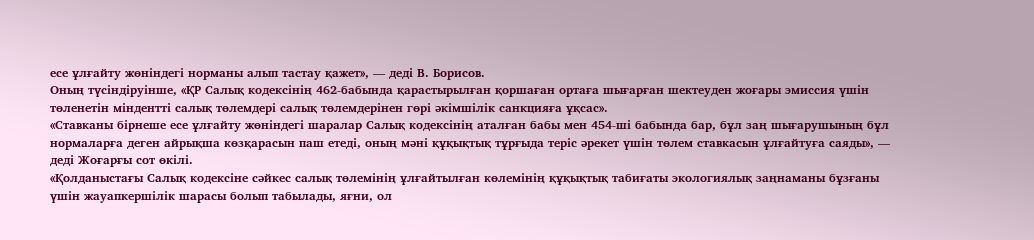есе ұлғайту жөніндегі норманы алып тастау қажет», — деді В. Борисов.
Оның түсіндіруінше, «ҚР Салық кодексінің 462-бабында қарастырылған қоршаған ортаға шығарған шектеуден жоғары эмиссия үшін төленетін міндентті салық төлемдері салық төлемдерінен гөрі әкімшілік санкцияға ұқсас».
«Ставканы бірнеше есе ұлғайту жөніндегі шаралар Салық кодексінің аталған бабы мен 454-ші бабында бар, бұл заң шығарушының бұл нормаларға деген айрықша көзқарасын паш етеді, оның мәні құқықтық тұрғыда теріс әрекет үшін төлем ставкасын ұлғайтуға саяды», — деді Жоғарғы сот өкілі.
«Қолданыстағы Салық кодексіне сәйкес салық төлемінің ұлғайтылған көлемінің құқықтық табиғаты экологиялық заңнаманы бұзғаны үшін жауапкершілік шарасы болып табылады, яғни, ол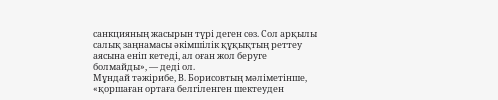санкцияның жасырын түрі деген сөз. Сол арқылы салық заңнамасы әкімшілік құқықтың реттеу аясына еніп кетеді, ал оған жол беруге болмайды», — деді ол.
Мұндай тәжірибе, В. Борисовтың мәліметінше, «қоршаған ортаға белгіленген шектеуден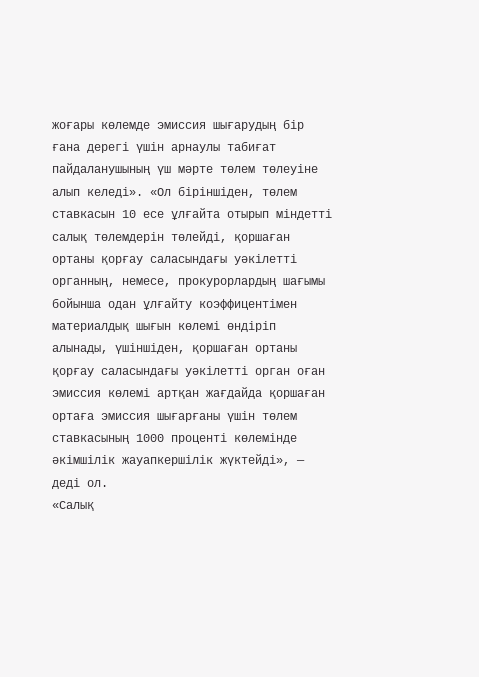жоғары көлемде эмиссия шығарудың бір ғана дерегі үшін арнаулы табиғат пайдаланушының үш мәрте төлем төлеуіне алып келеді». «Ол біріншіден, төлем ставкасын 10 есе ұлғайта отырып міндетті салық төлемдерін төлейді, қоршаған ортаны қорғау саласындағы уәкілетті органның, немесе, прокурорлардың шағымы бойынша одан ұлғайту коэффицентімен материалдық шығын көлемі өндіріп алынады, үшіншіден, қоршаған ортаны қорғау саласындағы уәкілетті орган оған эмиссия көлемі артқан жағдайда қоршаған ортаға эмиссия шығарғаны үшін төлем ставкасының 1000 проценті көлемінде әкімшілік жауапкершілік жүктейді», — деді ол.
«Салық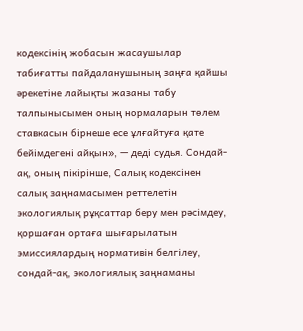кодексінің жобасын жасаушылар табиғатты пайдаланушының заңға қайшы әрекетіне лайықты жазаны табу талпынысымен оның нормаларын төлем ставкасын бірнеше есе ұлғайтуға қате бейімдегені айқын», — деді судья. Сондай-ақ, оның пікірінше, Салық кодексінен салық заңнамасымен реттелетін экологиялық рұқсаттар беру мен рәсімдеу, қоршаған ортаға шығарылатын эмиссиялардың нормативін белгілеу, сондай-ақ, экологиялық заңнаманы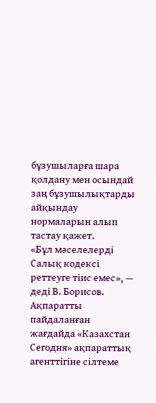бұзушыларға шара қолдану мен осындай заң бұзушылықтарды айқындау нормаларын алып тастау қажет.
«Бұл мәселелерді Салық кодексі реттеуге тіис емес», — деді В. Борисов.
Ақпаратты пайдаланған жағдайда «Казахстан Сегодня» ақпараттық агенттігіне сілтеме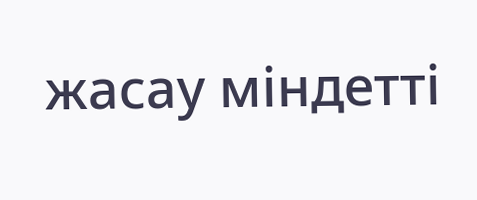жасау міндетті